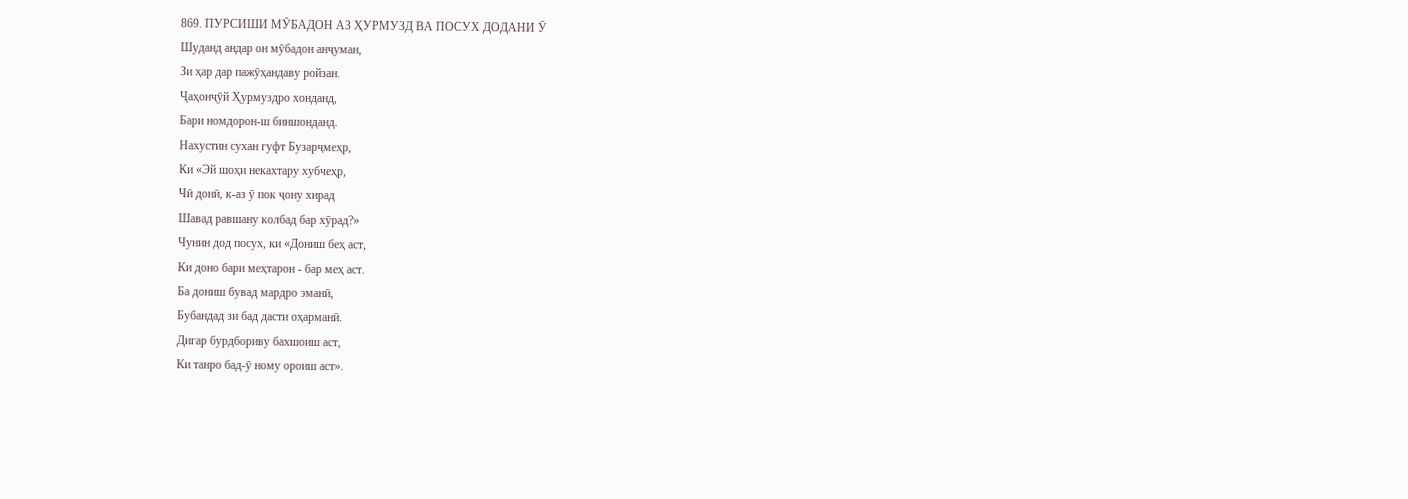869. ПУРСИШИ МӮБАДОН АЗ ҲУРМУЗД ВА ПОСУХ ДОДАНИ Ӯ
Шуданд андар он мӯбадон анҷуман,
Зи ҳар дар пажӯҳандаву ройзан.
Ҷаҳонҷӯй Ҳурмуздро хонданд,
Бари номдорон-ш биншонданд.
Нахустин сухан гуфт Бузарҷмеҳр,
Ки «Эй шоҳи некахтару хубчеҳр,
Чӣ донӣ, к-аз ӯ пок ҷону хирад
Шавад равшану колбад бар хӯрад?»
Чунин дод посух, ки «Дониш беҳ аст,
Ки доно бари меҳтарон - бар меҳ аст.
Ба дониш бувад мардро эманӣ,
Бубандад зи бад дасти оҳарманӣ.
Дигар бурдбориву бахшоиш аст,
Ки танро бад-ӯ ному ороиш аст».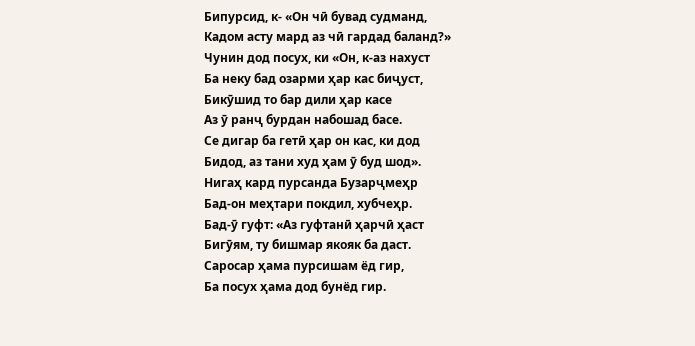Бипурсид, к- «Он чӣ бувад судманд,
Кадом асту мард аз чӣ гардад баланд?»
Чунин дод посух, ки «Он, к-аз нахуст
Ба неку бад озарми ҳар кас биҷуст,
Бикӯшид то бар дили ҳар касе
Аз ӯ ранҷ бурдан набошад басе.
Се дигар ба гетӣ ҳар он кас, ки дод
Бидод, аз тани худ ҳам ӯ буд шод».
Нигаҳ кард пурсанда Бузарҷмеҳр
Бад-он меҳтари покдил, хубчеҳр.
Бад-ӯ гуфт: «Аз гуфтанӣ ҳарчӣ ҳаст
Бигӯям, ту бишмар якояк ба даст.
Саросар ҳама пурсишам ёд гир,
Ба посух ҳама дод бунёд гир.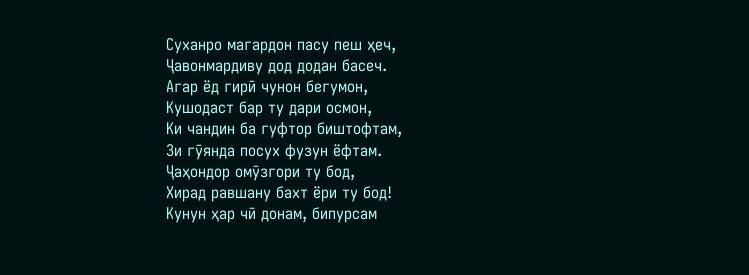Суханро магардон пасу пеш ҳеч,
Ҷавонмардиву дод додан басеч.
Агар ёд гирӣ чунон бегумон,
Кушодаст бар ту дари осмон,
Ки чандин ба гуфтор биштофтам,
Зи гӯянда посух фузун ёфтам.
Ҷаҳондор омӯзгори ту бод,
Хирад равшану бахт ёри ту бод!
Кунун ҳар чӣ донам, бипурсам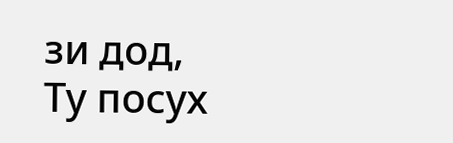зи дод,
Ту посух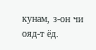кунам, з-он чи ояд-т ёд.